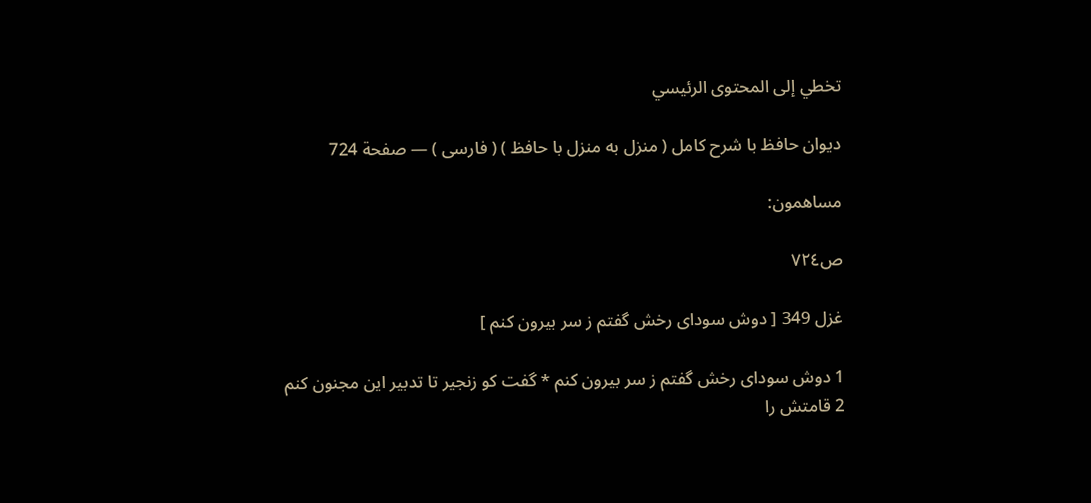تخطي إلى المحتوى الرئيسي

ديوان حافظ با شرح كامل ( منزل به منزل با حافظ ) ( فارسى ) — صفحة 724

مساهمون:

ص٧٢٤

غزل 349 [ دوش سوداى رخش گفتم ز سر بيرون كنم ]

1 دوش سوداى رخش گفتم ز سر بيرون كنم * گفت كو زنجير تا تدبير اين مجنون كنم
2 قامتش را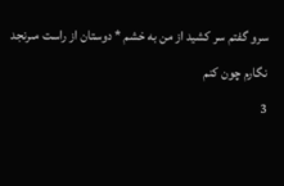سرو گفتم سر كشيد از من به خشم * دوستان از راست مىرنجد نگارم چون كنم
3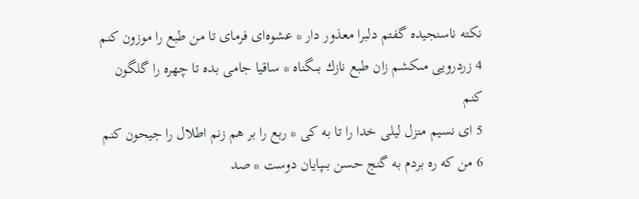نكته ناسنجيده گفتم دلبرا معذور دار * عشوه‌اى فرماى تا من طبع را موزون كنم
4 زردرويى مىكشم زان طبع نازك بىگناه * ساقيا جامى بده تا چهره را گلگون كنم
5 اى نسيم منزل ليلى خدا را تا به كى * ربع را بر هم زنم اطلال را جيحون كنم
6 من كه ره بردم به گنج حسن بىپايان دوست * صد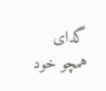گداى همچو خود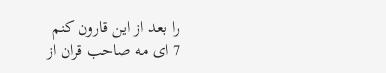را بعد از اين قارون كنم
7 اى مه صاحب قران از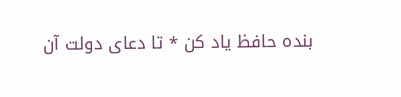بنده حافظ ياد كن * تا دعاى دولت آن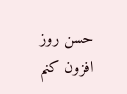حسن روز افزون كنم